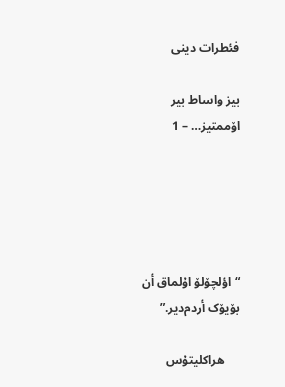فئطرات دینی

بیز واساط بیر اۆممتیز… – 1





“اؤلچۆلۆ اۇلماق أن بۆیۆک أردم‌دیر.”

     هراکلیتۇس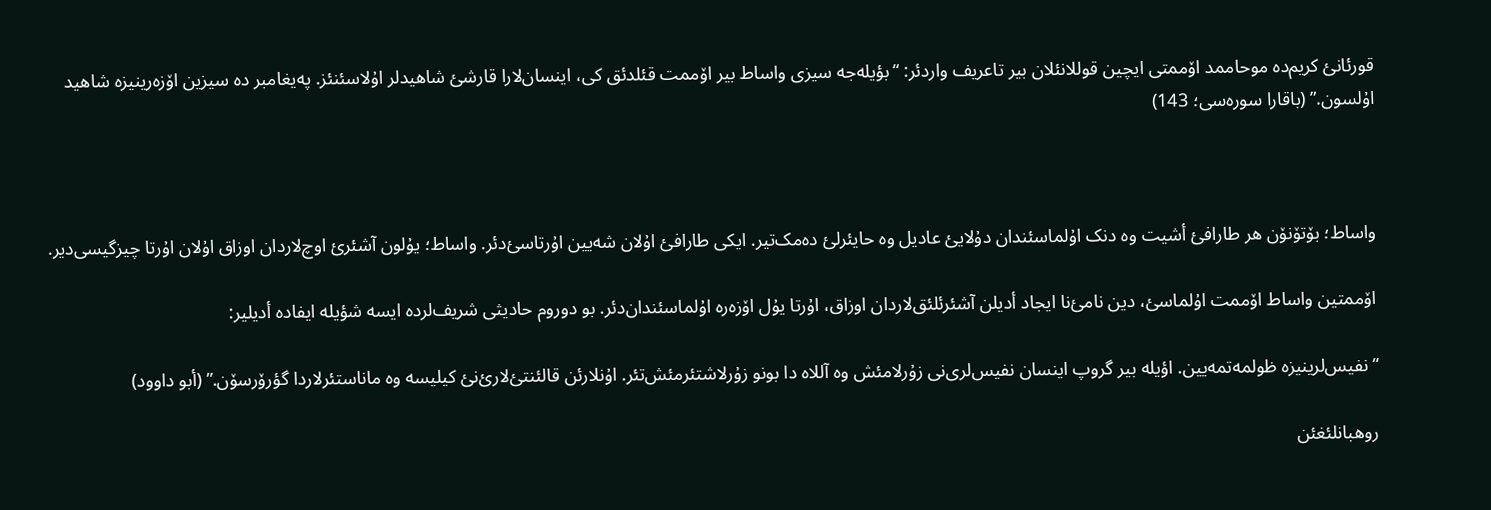قورئانئ کریم‌دە موحاممد اۆممتی ایچین قوللانئلان بیر تاعریف واردئر: “بؤیلەجە سیزی واساط بیر اۆممت قئلدئق کی، اینسان‌لارا قارشئ شاهیدلر اۇلاسئنئز. پەیغامبر دە سیزین اۆزەرینیزە شاهید اۇلسون.” (باقارا سورەسی؛ 143)



واساط؛ بۆتۆنۆن هر طارافئ أشیت وە دنک اۇلماسئندان دۇلایئ عادیل وە حایئرلئ دەمک‌تیر. ایکی طارافئ اۇلان شەیین اۇرتاسئ‌دئر. واساط؛ یۇلون آشئرئ اوچ‌لاردان اوزاق اۇلان اۇرتا چیزگیسی‌دیر.

اۆممتین واساط اۆممت اۇلماسئ، دین نامئ‌نا ایجاد أدیلن آشئرئلئق‌لاردان اوزاق، اۇرتا یۇل اۆزەرە اۇلماسئندان‌دئر. بو دوروم حادیثی شریف‌لردە ایسە شؤیلە ایفادە أدیلیر:

“نفیس‌لرینیزە ظولمەتمەیین. اؤیلە بیر گروپ اینسان نفیس‌لری‌نی زۇرلامئش وە آللاە دا بونو زۇرلاشتئرمئش‌تئر. اۇنلارئن قالئنتئ‌لارئ‌نئ کیلیسە وە ماناستئرلاردا گؤرۆرسۆن.” (أبو داوود)

روهبانلئغئن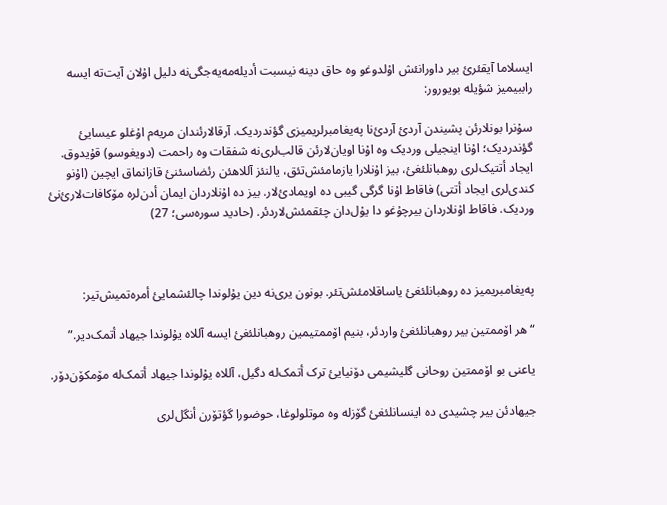ایسلاما آیقئرئ بیر داورانئش اۇلدوغو وە حاق دینە نیسبت أدیلەمەیەجگی‌نە دلیل اۇلان آیت‌تە ایسە راببیمیز شؤیلە بویورور:

سۇنرا بونلارئن پشیندن آردئ آردئ‌نا پەیغامبرلریمیزی گؤندردیک. آرقالارئندان مریەم اۇغلو عیسایئ گؤندردیک؛ اۇنا اینجیلی وردیک وە اۇنا اویان‌لارئن قالب‌لری‌نە شفقات وە راحمت (دویغوسو) قۇیدوق. ایجاد أتتیک‌لری روهبانلئغئ، بیز اۇنلارا یازمامئش‌تئق، یالنئز آللاهئن رئضاسئنئ قازانماق ایچین (اۇنو کندی‌لری ایجاد أتتی) فاقاط اۇنا گرگی گیبی دە اویمادئ‌لار. بیز دە اۇنلاردان ایمان أدن‌لرە مۆکافات‌لارئ‌نئ وردیک. فاقاط اۇنلاردان بیرچۇغو دا یۇل‌دان چئقمئش‌لاردئر. (حادید سورەسی؛ 27)



پەیغامبریمیز دە روهبانلئغئ یاساقلامئش‌تئر. بونون یری‌نە دین یۇلوندا چالئشمایئ أمرەتمیش‌تیر:

“هر اۆممتین بیر روهبانلئغئ واردئر، بنیم اۆممتیمین روهبانلئغئ ایسە آللاە یۇلوندا جیهاد أتمک‌دیر.”

یاعنی بو اۆممتین روحانی گلیشیمی دۆنیایئ ترک أتمک‌لە دگیل، آللاە یۇلوندا جیهاد أتمک‌لە مۆمکۆن‌دۆر.

جیهادئن بیر چشیدی دە اینسانلئغئ گۆزلە وە موتلولوغا، حوضورا گؤتۆرن أنگل‌لری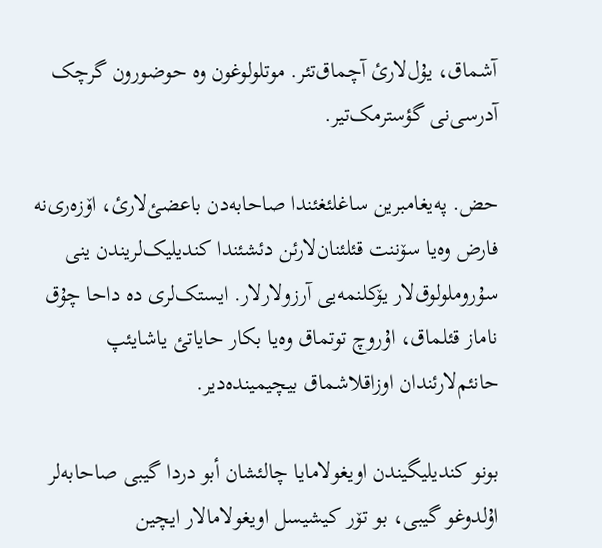آشماق، یۇل‌لارئ آچماق‌تئر. موتلولوغون وە حوضورون گرچک آدرسی‌نی گؤسترمک‌تیر.

حض. پەیغامبرین ساغلئغئندا صاحابەدن باعضئ‌لارئ، اۆزەری‌نە فارض وەیا سۆننت قئلئنان‌لارئن دئشئندا کندیلیک‌لریندن ینی سۇروملولوق‌لار یۆکلنمەیی آرزولارلار. ایستک‌لری دە داحا چۇق ناماز قئلماق، اۇروچ توتماق وەیا بکار حایاتئ یاشایئپ حانئم‌لارئندان اوزاقلاشماق بیچیمیندەدیر.

بونو کندیلیگیندن اویغولامایا چالئشان أبو دردا گیبی صاحابەلر اۇلدوغو گیبی، بو تۆر کیشیسل اویغولامالار ایچین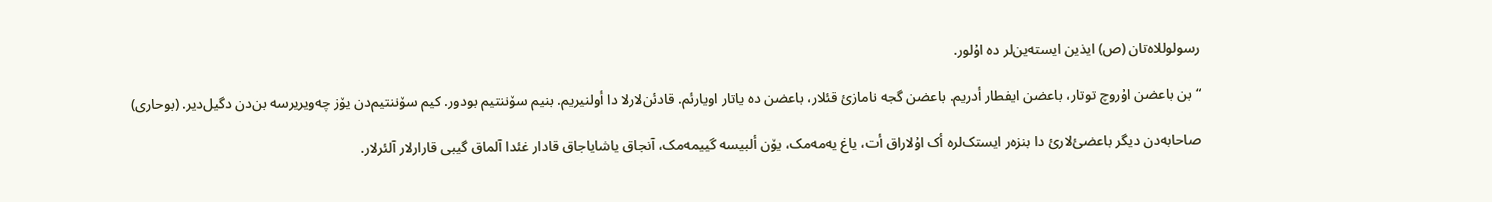رسولوللاەتان (ص) ایذین ایستەین‌لر دە اۇلور.

“بن باعضن اۇروچ توتار، باعضن ایفطار أدریم. باعضن گجە نامازئ قئلار، باعضن دە یاتار اویارئم. قادئن‌لارلا دا أولنیریم. بنیم سۆننتیم بودور. کیم سۆننتیم‌دن یۆز چەویریرسە بن‌دن دگیل‌دیر. (بوحاری)

صاحابەدن دیگر باعضئ‌لارئ دا بنزەر ایستک‌لرە أک اۇلاراق أت، یاغ یەمەمک، یۆن ألبیسە گییمەمک، آنجاق یاشایاجاق قادار غئدا آلماق گیبی قارارلار آلئرلار.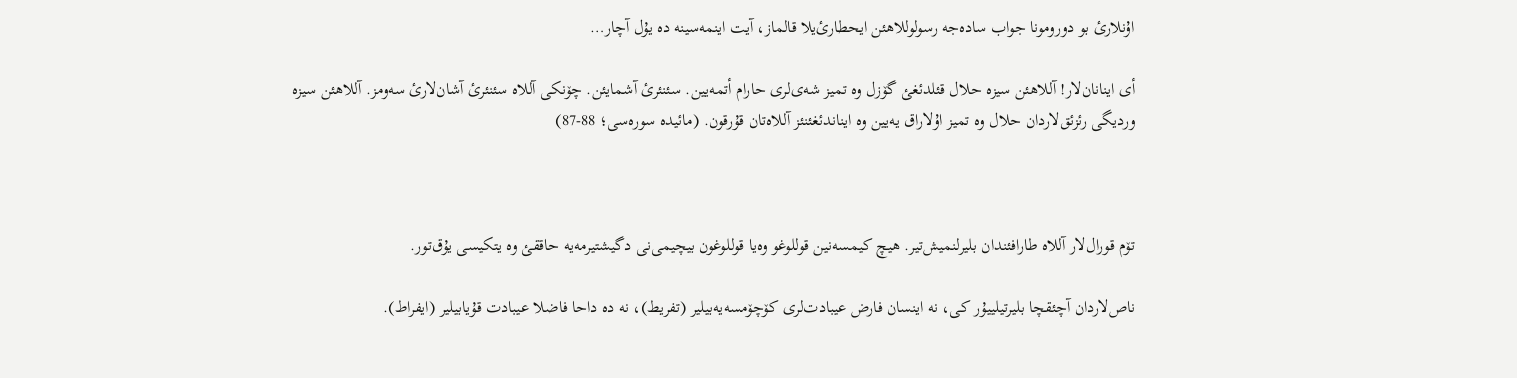اۇنلارئ بو دورومونا جواب سادەجە رسولوللاهئن ایحطارئ‌یلا قالماز، آیت اینمەسینە دە یۇل آچار…

أی اینانان‌لار! آللاهئن سیزە حلال قئلدئغئ گۆزل وە تمیز شەی‌لری حارام أتمەیین. سئنئرئ آشمایئن. چۆنکی آللاە سئنئرئ آشان‌لارئ سەومز. آللاهئن سیزە وردیگی رئزئق‌لاردان حلال وە تمیز اۇلاراق یەیین وە ایناندئغئنئز آللاەتان قۇرقون. (مائیدە سورەسی؛ 88-87)



تۆم قورال‌لار آللاە طارافئندان بلیرلنمیش‌تیر. هیچ کیمسەنین قوللوغو وەیا قوللوغون بیچیمی‌نی دگیشتیرمەیە حاققئ وە یتکیسی یۇق‌تور.

ناص‌لاردان آچئقچا بلیرتیلییۇر کی، نە اینسان فارض عیبادت‌لری کۆچۆمسەیەبیلیر (تفریط)، نە دە داحا فاضلا عیبادت قۇیابیلیر (ایفراط).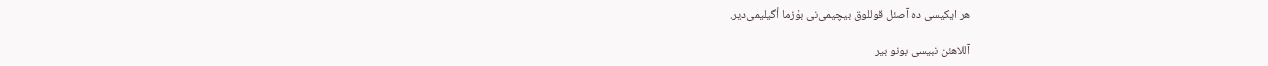هر ایکیسی دە آصئل قوللوق بیچیمی‌نی بۇزما أگیلیمی‌دیر.

آللاهئن نبیسی بونو بیر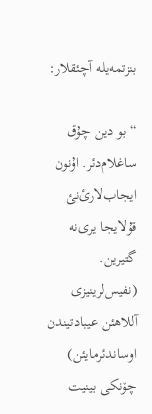بنزتمەیلە آچئقلار:

“بو دین چۇق ساغلام‌دئر. اۇنون ایجاب‌لارئ‌نئ قۇلایجا یری‌نە گتیرین. (نفیس‌لرینیزی آللاهئن عیبادتیندن اوساندئرمایئن) چۆنکی بینیت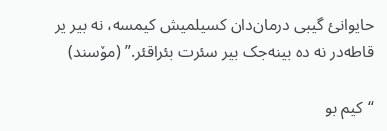حایوانئ گیبی درمان‌دان کسیلمیش کیمسە، نە بیر یر قاطەدر نە دە بینەجک بیر سئرت بئراقئر.” (مۆسند)

“کیم بو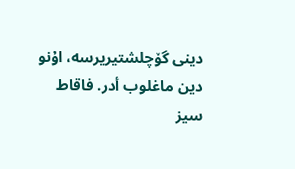دینی گۆچلشتیریرسە، اۇنو دین ماغلوب أدر. فاقاط سیز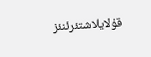قۇلایلاشتئرئنئز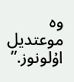وە موعتدیل اۇلونوز.”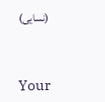(نسایی)



Your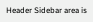Header Sidebar area is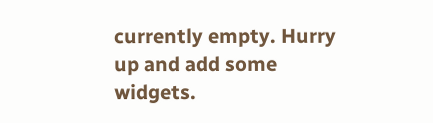currently empty. Hurry up and add some widgets.